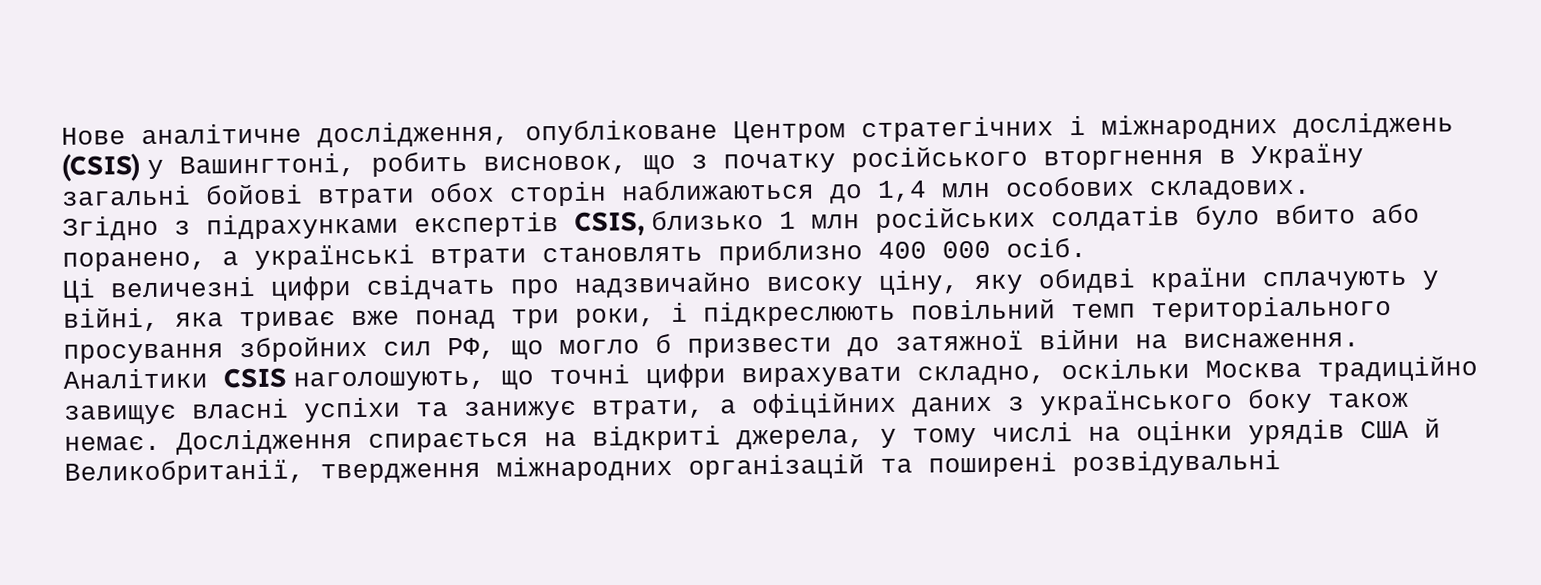Нове аналітичне дослідження, опубліковане Центром стратегічних і міжнародних досліджень (CSIS) у Вашингтоні, робить висновок, що з початку російського вторгнення в Україну загальні бойові втрати обох сторін наближаються до 1,4 млн особових складових.
Згідно з підрахунками експертів CSIS, близько 1 млн російських солдатів було вбито або поранено, а українські втрати становлять приблизно 400 000 осіб.
Ці величезні цифри свідчать про надзвичайно високу ціну, яку обидві країни сплачують у війні, яка триває вже понад три роки, і підкреслюють повільний темп територіального просування збройних сил РФ, що могло б призвести до затяжної війни на виснаження.
Аналітики CSIS наголошують, що точні цифри вирахувати складно, оскільки Москва традиційно завищує власні успіхи та занижує втрати, а офіційних даних з українського боку також немає. Дослідження спирається на відкриті джерела, у тому числі на оцінки урядів США й Великобританії, твердження міжнародних організацій та поширені розвідувальні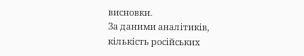висновки.
За даними аналітиків, кількість російських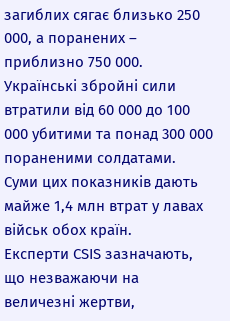загиблих сягає близько 250 000, а поранених – приблизно 750 000. Українські збройні сили втратили від 60 000 до 100 000 убитими та понад 300 000 пораненими солдатами. Суми цих показників дають майже 1,4 млн втрат у лавах військ обох країн.
Експерти CSIS зазначають, що незважаючи на величезні жертви,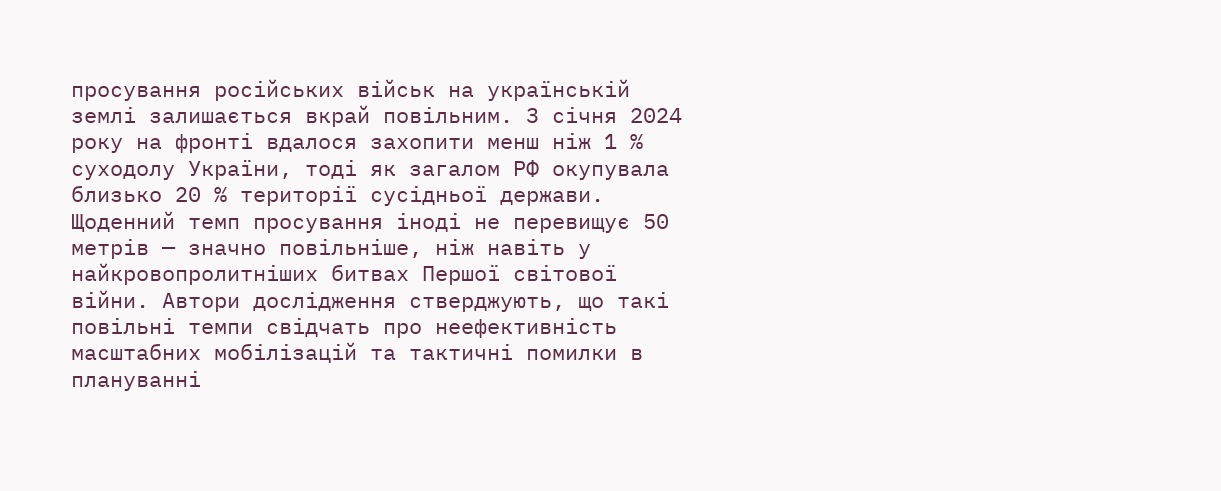просування російських військ на українській землі залишається вкрай повільним. З січня 2024 року на фронті вдалося захопити менш ніж 1 % суходолу України, тоді як загалом РФ окупувала близько 20 % території сусідньої держави. Щоденний темп просування іноді не перевищує 50 метрів — значно повільніше, ніж навіть у найкровопролитніших битвах Першої світової війни. Автори дослідження стверджують, що такі повільні темпи свідчать про неефективність масштабних мобілізацій та тактичні помилки в плануванні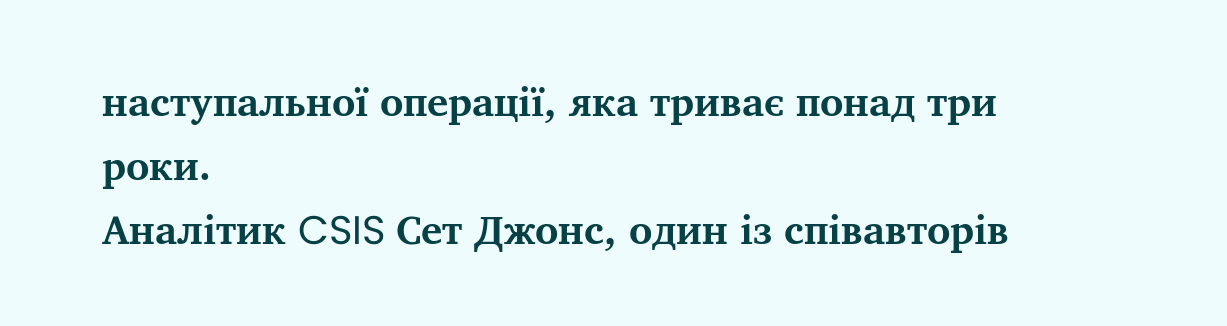наступальної операції, яка триває понад три роки.
Аналітик CSIS Сет Джонс, один із співавторів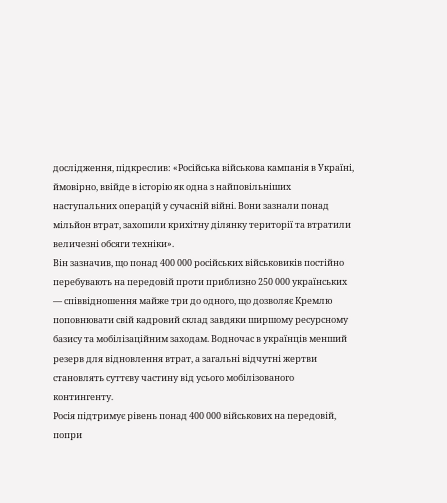дослідження, підкреслив: «Російська військова кампанія в Україні, ймовірно, ввійде в історію як одна з найповільніших наступальних операцій у сучасній війні. Вони зазнали понад мільйон втрат, захопили крихітну ділянку території та втратили величезні обсяги техніки».
Він зазначив, що понад 400 000 російських військовиків постійно перебувають на передовій проти приблизно 250 000 українських — співвідношення майже три до одного, що дозволяє Кремлю поповнювати свій кадровий склад завдяки ширшому ресурсному базису та мобілізаційним заходам. Водночас в українців менший резерв для відновлення втрат, а загальні відчутні жертви становлять суттєву частину від усього мобілізованого контингенту.
Росія підтримує рівень понад 400 000 військових на передовій, попри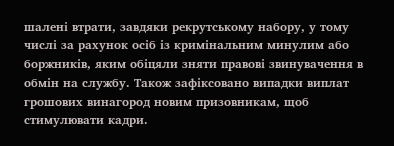шалені втрати, завдяки рекрутському набору, у тому числі за рахунок осіб із кримінальним минулим або боржників, яким обіцяли зняти правові звинувачення в обмін на службу. Також зафіксовано випадки виплат грошових винагород новим призовникам, щоб стимулювати кадри.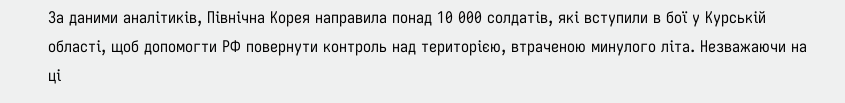За даними аналітиків, Північна Корея направила понад 10 000 солдатів, які вступили в бої у Курській області, щоб допомогти РФ повернути контроль над територією, втраченою минулого літа. Незважаючи на ці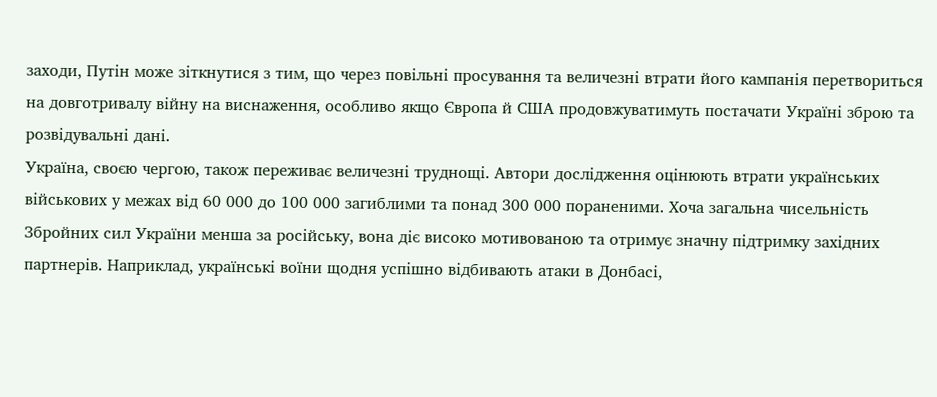заходи, Путін може зіткнутися з тим, що через повільні просування та величезні втрати його кампанія перетвориться на довготривалу війну на виснаження, особливо якщо Європа й США продовжуватимуть постачати Україні зброю та розвідувальні дані.
Україна, своєю чергою, також переживає величезні труднощі. Автори дослідження оцінюють втрати українських військових у межах від 60 000 до 100 000 загиблими та понад 300 000 пораненими. Хоча загальна чисельність Збройних сил України менша за російську, вона діє високо мотивованою та отримує значну підтримку західних партнерів. Наприклад, українські воїни щодня успішно відбивають атаки в Донбасі,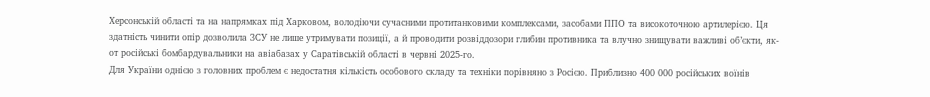Херсонській області та на напрямках під Харковом, володіючи сучасними протитанковими комплексами, засобами ППО та високоточною артилерією. Ця здатність чинити опір дозволила ЗСУ не лише утримувати позиції, а й проводити розвіддозори глибин противника та влучно знищувати важливі об’єкти, як-от російські бомбардувальники на авіабазах у Саратівській області в червні 2025-го.
Для України однією з головних проблем є недостатня кількість особового складу та техніки порівняно з Росією. Приблизно 400 000 російських воїнів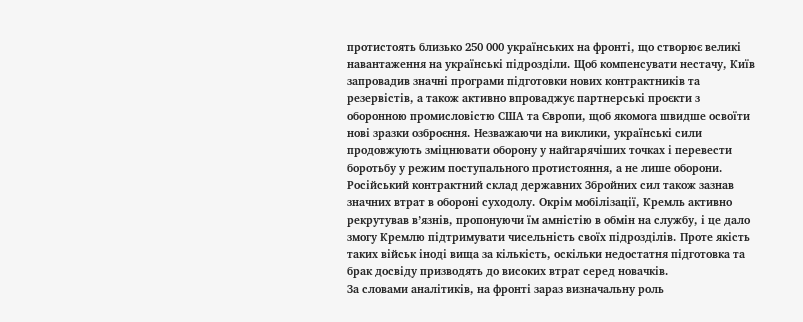протистоять близько 250 000 українських на фронті, що створює великі навантаження на українські підрозділи. Щоб компенсувати нестачу, Київ запровадив значні програми підготовки нових контрактників та резервістів, а також активно впроваджує партнерські проєкти з оборонною промисловістю США та Європи, щоб якомога швидше освоїти нові зразки озброєння. Незважаючи на виклики, українські сили продовжують зміцнювати оборону у найгарячіших точках і перевести боротьбу у режим поступального протистояння, а не лише оборони.
Російський контрактний склад державних Збройних сил також зазнав значних втрат в обороні суходолу. Окрім мобілізації, Кремль активно рекрутував в’язнів, пропонуючи їм амністію в обмін на службу, і це дало змогу Кремлю підтримувати чисельність своїх підрозділів. Проте якість таких військ іноді вища за кількість, оскільки недостатня підготовка та брак досвіду призводять до високих втрат серед новачків.
За словами аналітиків, на фронті зараз визначальну роль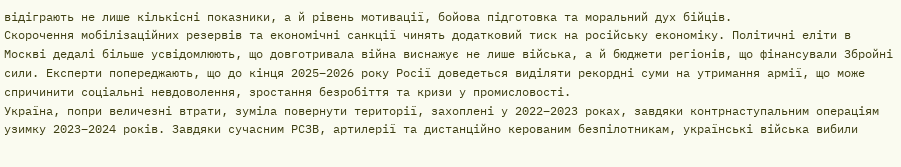відіграють не лише кількісні показники, а й рівень мотивації, бойова підготовка та моральний дух бійців.
Скорочення мобілізаційних резервів та економічні санкції чинять додатковий тиск на російську економіку. Політичні еліти в Москві дедалі більше усвідомлюють, що довготривала війна виснажує не лише війська, а й бюджети регіонів, що фінансували Збройні сили. Експерти попереджають, що до кінця 2025–2026 року Росії доведеться виділяти рекордні суми на утримання армії, що може спричинити соціальні невдоволення, зростання безробіття та кризи у промисловості.
Україна, попри величезні втрати, зуміла повернути території, захоплені у 2022–2023 роках, завдяки контрнаступальним операціям узимку 2023–2024 років. Завдяки сучасним РСЗВ, артилерії та дистанційно керованим безпілотникам, українські війська вибили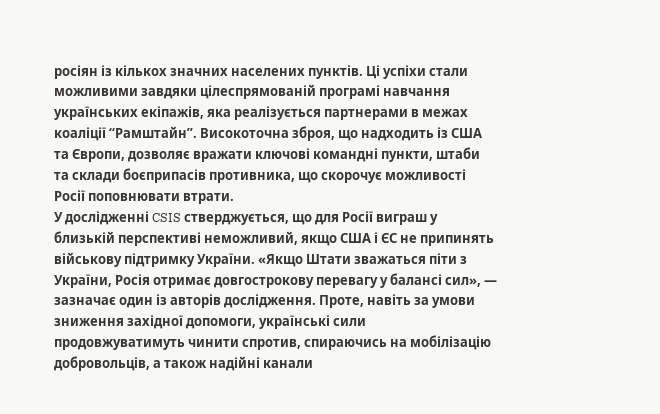росіян із кількох значних населених пунктів. Ці успіхи стали можливими завдяки цілеспрямованій програмі навчання українських екіпажів, яка реалізується партнерами в межах коаліції “Рамштайн”. Високоточна зброя, що надходить із США та Європи, дозволяє вражати ключові командні пункти, штаби та склади боєприпасів противника, що скорочує можливості Росії поповнювати втрати.
У дослідженні CSIS стверджується, що для Росії виграш у близькій перспективі неможливий, якщо США і ЄС не припинять військову підтримку України. «Якщо Штати зважаться піти з України, Росія отримає довгострокову перевагу у балансі сил», — зазначає один із авторів дослідження. Проте, навіть за умови зниження західної допомоги, українські сили продовжуватимуть чинити спротив, спираючись на мобілізацію добровольців, а також надійні канали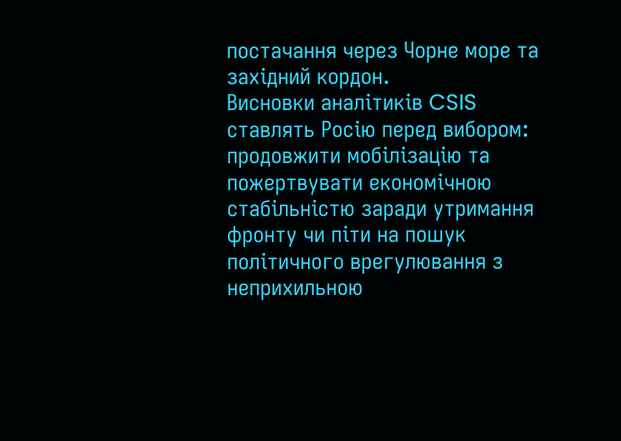постачання через Чорне море та західний кордон.
Висновки аналітиків CSIS ставлять Росію перед вибором: продовжити мобілізацію та пожертвувати економічною стабільністю заради утримання фронту чи піти на пошук політичного врегулювання з неприхильною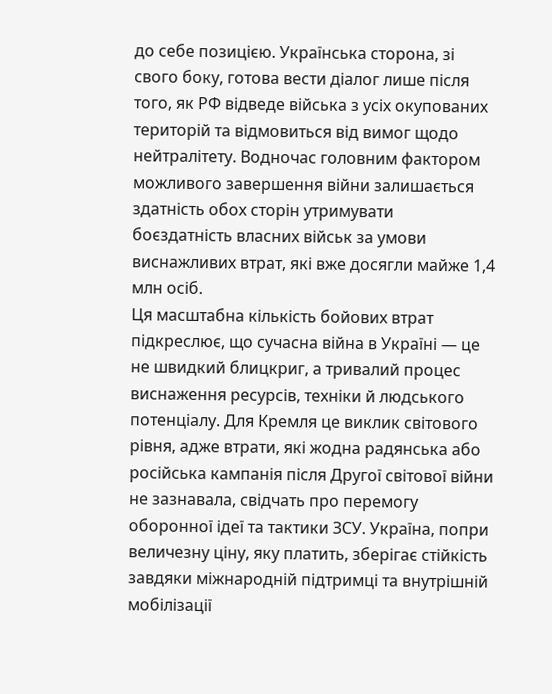до себе позицією. Українська сторона, зі свого боку, готова вести діалог лише після того, як РФ відведе війська з усіх окупованих територій та відмовиться від вимог щодо нейтралітету. Водночас головним фактором можливого завершення війни залишається здатність обох сторін утримувати боєздатність власних військ за умови виснажливих втрат, які вже досягли майже 1,4 млн осіб.
Ця масштабна кількість бойових втрат підкреслює, що сучасна війна в Україні — це не швидкий блицкриг, а тривалий процес виснаження ресурсів, техніки й людського потенціалу. Для Кремля це виклик світового рівня, адже втрати, які жодна радянська або російська кампанія після Другої світової війни не зазнавала, свідчать про перемогу оборонної ідеї та тактики ЗСУ. Україна, попри величезну ціну, яку платить, зберігає стійкість завдяки міжнародній підтримці та внутрішній мобілізації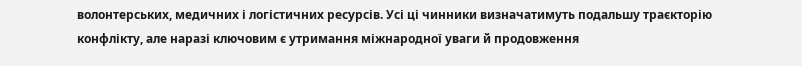волонтерських, медичних і логістичних ресурсів. Усі ці чинники визначатимуть подальшу траєкторію конфлікту, але наразі ключовим є утримання міжнародної уваги й продовження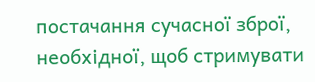постачання сучасної зброї, необхідної, щоб стримувати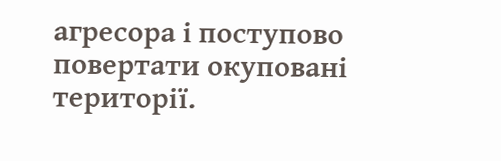агресора і поступово повертати окуповані території.